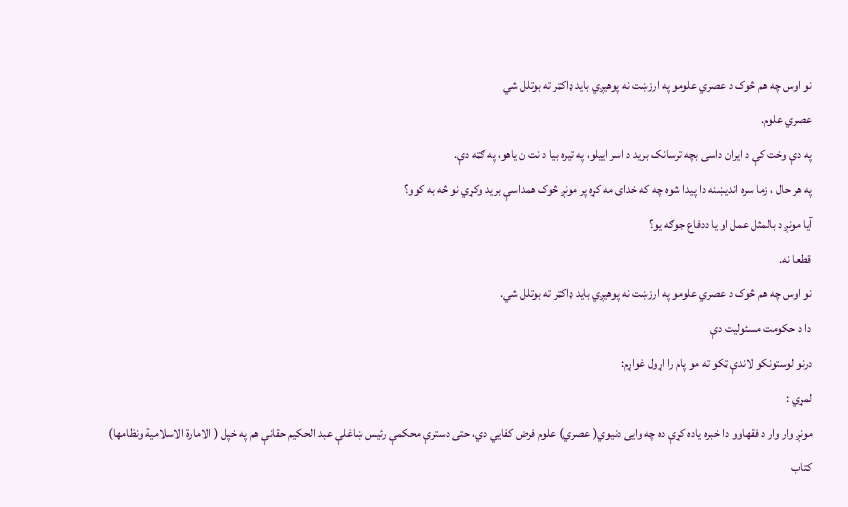نو اوس چه هم څوک د عصري علومو په ارزښت نه پوهيږي بايد ډاکټر ته بوتلل شي
عصري علوم.
په دې وخت کې د ايران داسی بچه ترسانک بريد د اسر اييلو، په تيره بيا د نت ن ياهو، په ګټه دې.
په هر حال ، زما سره انديښنه دا پيدا شوه چه که خدای مه کړه پر مونږ څوک همداسې برید وکړي نو څه به کوو؟
آيا مونږ د بالمثل عمل او يا ددفاع جوګه يو؟
قطعا نه.
نو اوس چه هم څوک د عصري علومو په ارزښت نه پوهيږي بايد ډاکټر ته بوتلل شي.
دا د حکومت مسئولیت دې
درنو لوستونکو لاندې ټکو ته مو پام را اړول غواړم:
لمړي :
مونږ وار وار د فقهاوو دا خبره یاده کړې ده چه وایی دنیوي( عصري) علوم فرض کفایي دي، حتی دسترې محکمې رئیس ښاغلې عبد الحکیم حقانې هم په خپل ( الامارة الاسلامیة ونظامها) کتاب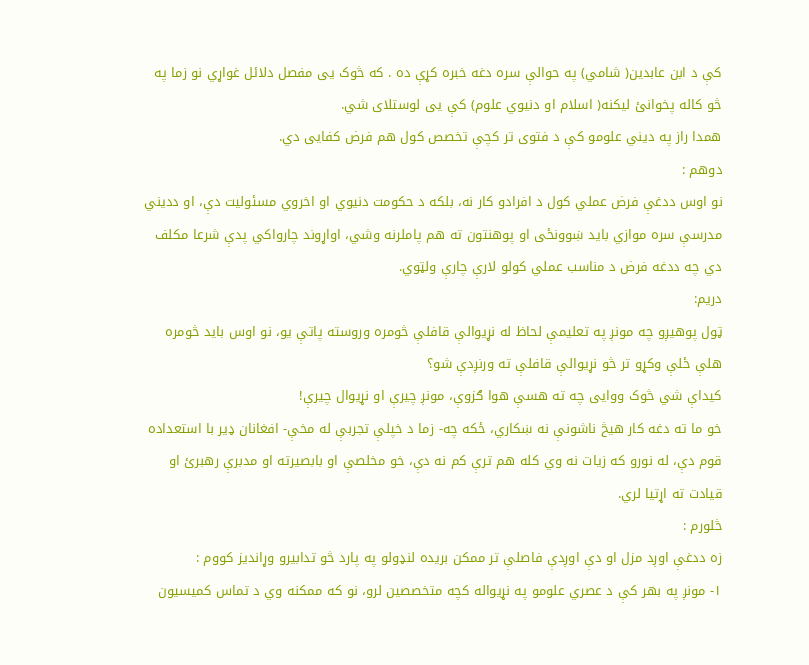کې د ابن عابدین( شامي) په حوالې سره دغه خبره کړې ده . که څوک یی مفصل دلائل غواړي نو زما په څو کاله پخوانئ لیکنه( اسلام او دنیوي علوم) کې یی لوستلای شي.
همدا راز په دیني علومو کې د فتوی تر کچې تخصص کول هم فرض کفایی دي.
دوهم :
نو اوس ددغې فرض عملي کول د افرادو کار نه، بلکه د حکومت دنیوي او اخروي مسئولیت دې، او ددیني مدرسې سره موازي باید ښوونځی او پوهنتون ته هم پاملرنه وشي، اواړوند چارواکي پدې شرعا مکلف دي چه ددغه فرض د مناسب عملي کولو لارې چارې ولټوي.
دریم:
ټول پوهیږو چه مونږ په تعلیمې لحاظ له نړیوالې قافلې څومره وروسته پاتې یو، نو اوس باید څومره هلې ځلې وکړو تر څو نړیوالې قافلې ته ورنږدې شو؟
کیداې شي څوک ووایی چه ته هسې هوا ګزوې، مونږ چیرې او نړیوال چیرې!
خو ما ته دغه کار هیڅ ناشونې نه ښکاري، ځکه چه- زما د خپلې تجربې له مخې- افغانان ډیر با استعداده قوم دې، له نورو که زیات نه وي کله هم ترې کم نه دې، خو مخلصې او بابصیرته او مدبرې رهبرئ او قیادت ته اړتیا لري.
څلورم :
زه ددغې اوږد مزل او دې اوږدې فاصلې تر ممکن بریده لنډولو په پارد څو تدابیرو وړاندیز کووم :
۱- مونږ په بهر کې د عصري علومو په نړیواله کچه متخصصین لرو، نو که ممکنه وي د تماس کمیسیون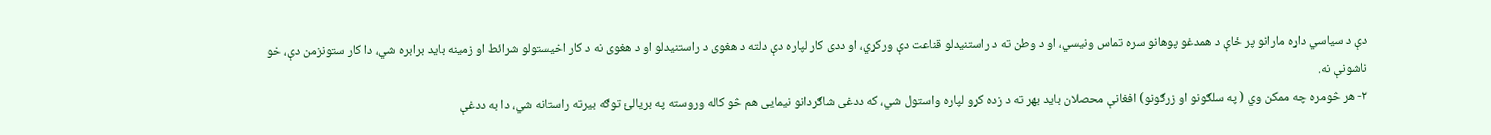دې د سیاسي داړه مارانو پر ځاې د همدغو پوهانو سره تماس ونیسي، او د وطن ته د راستنیدلو قناعت دې ورکړي، او ددی کار لپاره دې دلته د هغوی د راستنیدلو او د هغوی نه د کار اخیستولو شرائط او زمینه باید برابره شي، دا کار ستونزمن دې، خو ناشونې نه.
۲- هر څومره چه ممکن وي ( په سلګونو او زرګونو) افغانې محصلان باید بهر ته د زده کړو لپاره واستول شي، که ددغی شاګردانو نیمایی هم څو کاله وروسته په بریالئ توګه بیرته راستانه شي، دا به ددغې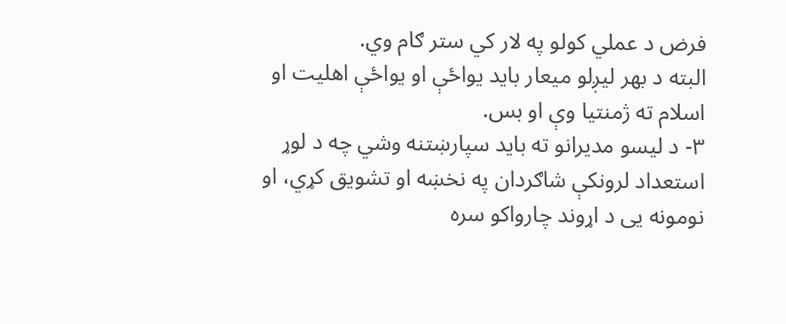فرض د عملي کولو په لار کي ستر ګام وي.
البته د بهر لیږلو میعار باید یواځې او یواځې اهلیت او اسلام ته ژمنتیا وې او بس.
۳- د لیسو مدیرانو ته باید سپارښتنه وشي چه د لوړ استعداد لرونکې شاګردان په نخښه او تشویق کړي، او نومونه یی د اړوند چارواکو سره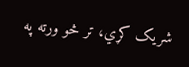شریک کړي، تر څو ورته په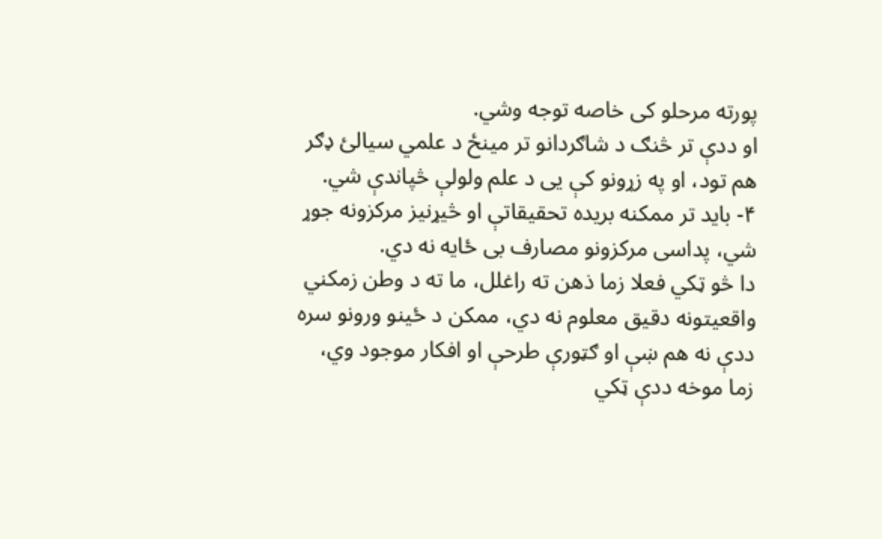پورته مرحلو کی خاصه توجه وشي.
او ددې تر څنګ د شاګردانو تر مینځ د علمي سیالئ ډګر هم تود، او په زړونو کې یی د علم ولولې څپاندې شي.
۴- باید تر ممکنه بریده تحقیقاتې او څیړنیز مرکزونه جوړ شي، پداسی مرکزونو مصارف بی ځایه نه دي.
دا څو ټکي فعلا زما ذهن ته راغلل، ما ته د وطن زمکني واقعیتونه دقیق معلوم نه دي، ممکن د ځینو ورونو سره ددې نه هم ښې او ګټورې طرحې او افکار موجود وي، زما موخه ددې ټکي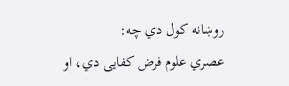روښانه کول دي چه:
عصري علوم فرض کفایی دي، او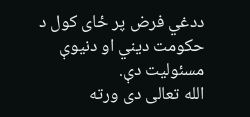ددغي فرض پر ځای کول د حکومت دیني او دنیوې مسئولیت دې.
الله تعالی دی ورته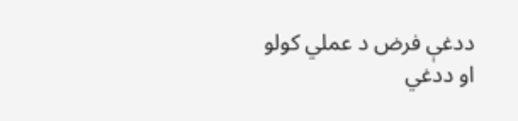ددغې فرض د عملي کولو او ددغي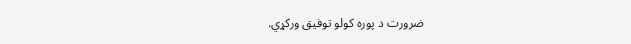ضرورت د پوره کولو توفیق ورکړي.